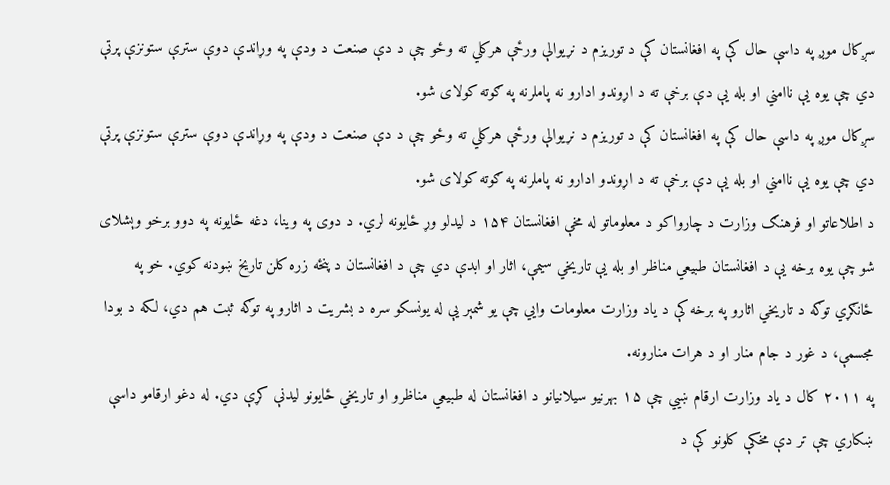سږکال موږ په داسې حال کې په افغانستان کې د توریزم د نړیوالې ورځې هرکلي ته وځو چې د دې صنعت د ودې په وړاندې دوې سترې ستونزې پرتې دي چې يوه يې ناامني او بله يې دې برخې ته د اړوندو ادارو نه پاملرنه په ګوته کولای شو.
سږکال موږ په داسې حال کې په افغانستان کې د توریزم د نړیوالې ورځې هرکلي ته وځو چې د دې صنعت د ودې په وړاندې دوې سترې ستونزې پرتې دي چې يوه يې ناامني او بله يې دې برخې ته د اړوندو ادارو نه پاملرنه په ګوته کولای شو.
د اطلاعاتو او فرهنګ وزارت د چارواکو د معلوماتو له مخې افغانستان ۱۵۴ د ليدلو وړ ځايونه لري. د دوی په وينا، دغه ځایونه په دوو برخو وېشلای شو چې يوه برخه يې د افغانستان طبیعي مناظر او بله يې تاريخي سیمې، اثار او ابدې دي چې د افغانستان د پنځه زره كلن تاريخ ښودنه كوي. خو په ځانګړي توګه د تاریخي اثارو په برخه کې د یاد وزارت معلومات وايي چې يو شمېر يې له يونسكو سره د بشريت د اثارو په توګه ثبت هم دي، لكه د بودا مجسمې، د غور د جام منار او د هرات منارونه.
په ۲۰۱۱ کال د یاد وزارت ارقام ښيي چې ۱۵ بهرنیو سیلانیانو د افغانستان له طبیعي مناظرو او تاریخي ځایونو لیدنې کړې دي. له دغو ارقامو داسې ښکاري چې تر دې مخکې کلونو کې د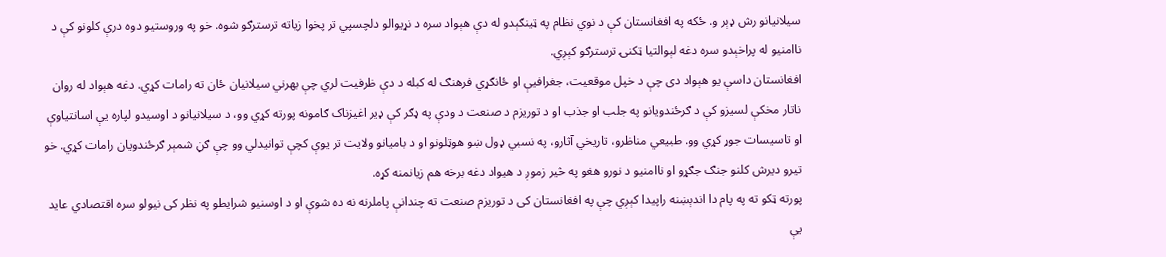سیلانیانو رش ډېر و. ځکه په افغانستان کې د نوي نظام په ټينګېدو له دې هېواد سره د نړیوالو دلچسپي تر پخوا زیاته ترسترګو شوه. خو په وروستیو دوه درې کلونو کې د ناامنیو له پراخېدو سره دغه لېوالتیا ټکنۍ ترسترګو کېږي.
افغانستان داسې يو هېواد دی چې د خپل موقعيت، جغرافيې او ځانګړي فرهنګ له کبله د دې ظرفيت لري چې بهرني سيلانيان ځان ته رامات کړي. دغه هېواد له روان ناتار مخکې لسيزو کې د ګرځندويانو په جلب او جذب او د توریزم د صنعت د ودې په ډګر کې ډير اغيزناک ګامونه پورته کړي وو، د سیلانیانو د اوسيدو لپاره يې اسانتياوې او تاسيسات جوړ کړي وو. طبيعي مناظرو، تاريخي آثارو، په نسبي ډول ښو هوټلونو او د باميانو ولايت تر يوې کچې توانيدلي وو چې ګڼ شمېر ګرځندويان رامات کړي. خو تيرو ديرش کلنو جنګ جګړو او ناامنیو د نورو هغو په څير زموږ د هيواد دغه برخه هم زيانمنه کړه.
پورته ټکو ته په پام دا اندېښنه راپیدا کېږي چې په افغانستان کی د توریزم صنعت ته چندانې پاملرنه نه ده شوې او د اوسنیو شرایطو په نظر کی نیولو سره اقتصادي عاید يې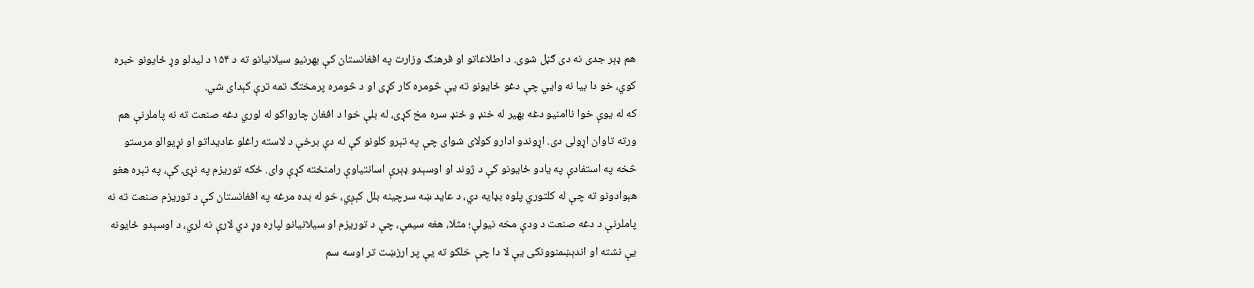هم ډېر جدی نه دی ګڼل شوی. د اطلاعاتو او فرهنګ وزارت په افغانستان کې بهرنیو سیلانیانو ته د ۱۵۴ د لیدلو وړ ځایونو خبره کوي، خو دا بیا نه وايي چې دغو ځایونو ته يې څومره کار کړی او د څومره پرمختګ تمه ترې کېدای شي.
که له یوې خوا ناامنیو دغه بهیر له خنډ و ځنډ سره مخ کړی، له بلې خوا د افغان چارواکو له لوري دغه صنعت ته نه پاملرنې هم ورته تاوان اړولی دی. اړوندو ادارو کولای شوای چې په تېرو کلونو کې له دې برخې د لاسته راغلو عادیداتو او نړیوالو مرستو څخه په استفادې په یادو ځایونو کې د ژوند او اوسېدو ډېرې اسانتیاوې رامنځته کړې وای. ځکه توريزم په نړۍ کې، په تېره هغو هېوادونو ته چې له کلتوري پلوه بډايه دي، د عايد ښه سرچينه بلل کېږي، خو له بده مرغه په افغانستان کې د توریزم صنعت ته نه پاملرنې د دغه صنعت د ودې مخه نیولې؛ مثلا، هغه سيمې، چې د توريزم او سیلانیانو لپاره وړ دي لارې نه لري، د اوسېدو ځايونه يې نشته او اندېښمنوونکی يې لا دا چې خلکو ته يې پر ارزښت تر اوسه سم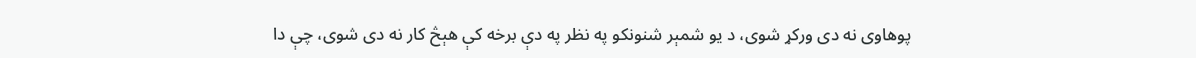پوهاوی نه دی ورکړ شوی، د یو شمېر شنونکو په نظر په دې برخه کې هېڅ کار نه دى شوى، چې دا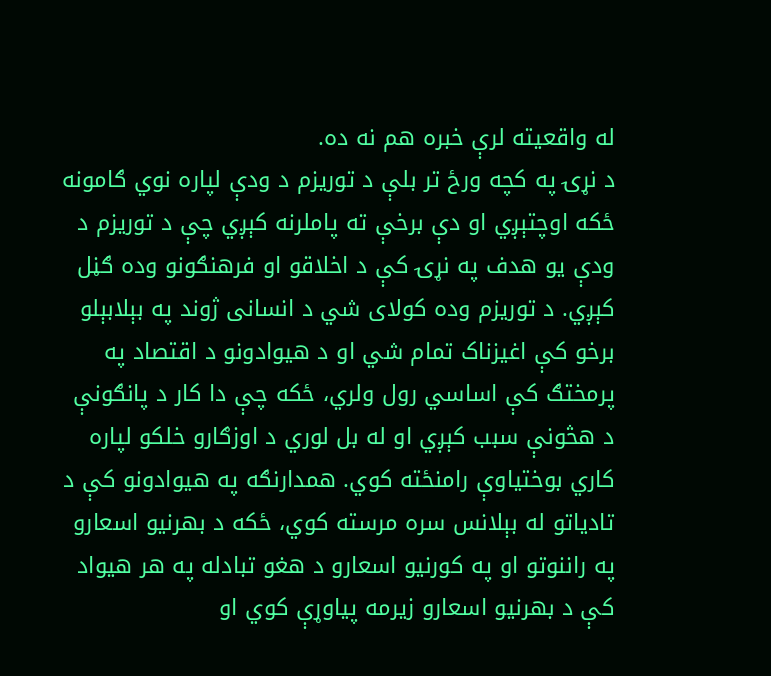له واقعيته لرې خبره هم نه ده.
د نړۍ په کچه ورځ تر بلې د توریزم د ودې لپاره نوي ګامونه ځکه اوچتېږي او دې برخې ته پاملرنه کېږي چې د توریزم د ودې يو هدف په نړۍ کې د اخلاقو او فرهنګونو وده ګڼل کېږي. د توریزم وده کولای شي د انسانی ژوند په بېلابېلو برخو کې اغيزناک تمام شي او د هيوادونو د اقتصاد په پرمختګ کې اساسي رول ولري، ځکه چې دا کار د پانګونې د هڅونې سبب کېږي او له بل لوري د اوزګارو خلکو لپاره کاري بوختياوې رامنځته کوي. همدارنګه په هيوادونو کې د تادياتو له بېلانس سره مرسته کوي، ځکه د بهرنيو اسعارو په راننوتو او په کورنيو اسعارو د هغو تبادله په هر هيواد کې د بهرنيو اسعارو زيرمه پیاوړې کوي او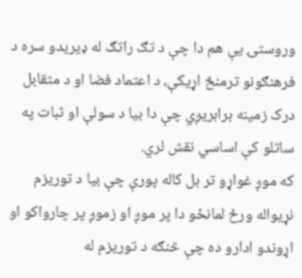وروستۍ يې هم دا چې د تګ راتګ له ډيريدو سره د فرهنګونو ترمنځ اړيکې، د اعتماد فضا او د متقابل درک زمينه برابريږي چې دا بیا د سولې او ثبات په ساتلو کې اساسي نقش لري.
که موږ غواړو تر بل کاله پورې چې بیا د توریزم نړیواله ورځ لمانځو دا پر موږ او زموږ پر چارواکو او اړوندو ادارو ده چې څنګه د توریزم له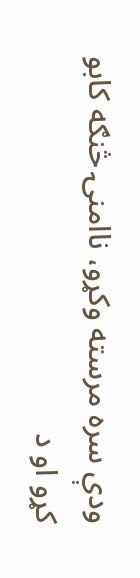ودې سره مرسته وکړو، ناامنۍ څنګه کابو کړو او د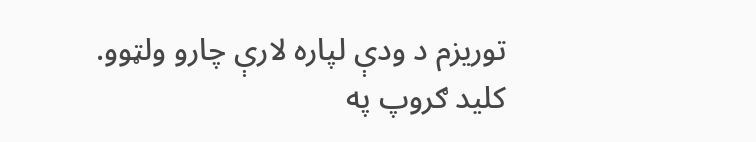توریزم د ودې لپاره لارې چارو ولټوو.
کلید ګروپ په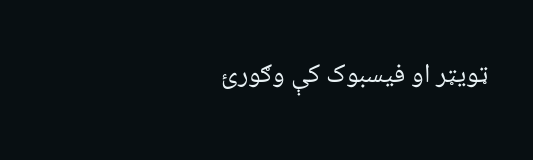ټویټر او فیسبوک کې وګورئ